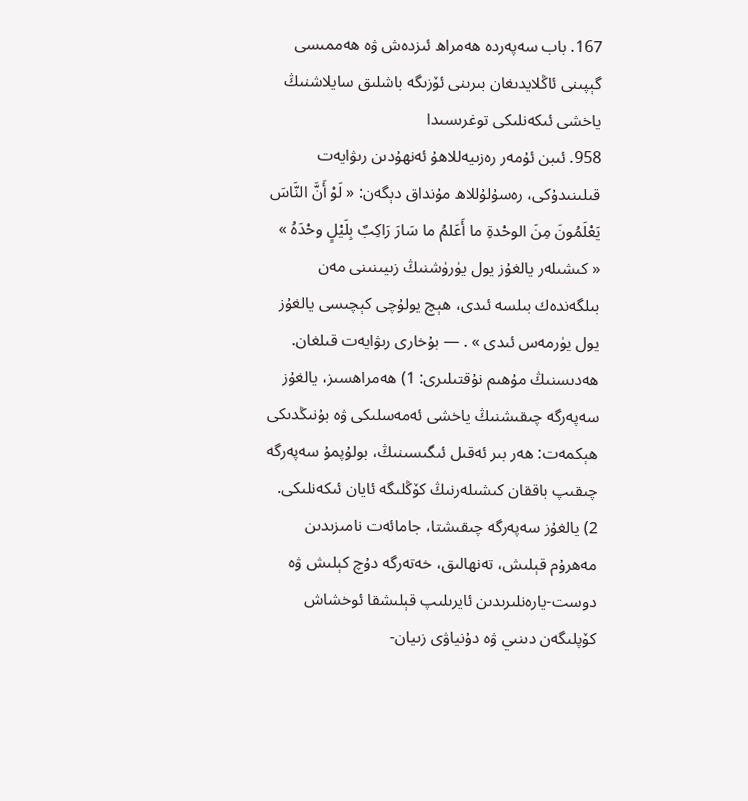167. باب سەپەردە ھەمراھ ئىزدەش ۋە ھەممىسى گېپىنى ئاڭلايدىغان بىرىنى ئۆزىگە باشلىق سايلاشنىڭ ياخشى ئىكەنلىكى توغرىسىدا
958. ئىبن ئۇمەر رەزىيەللاھۇ ئەنھۇدىن رىۋايەت قىلىنىدۇكى، رەسۇلۇللاھ مۇنداق دېگەن: « لَوْ أَنَّ النَّاسَ يَعْلَمُونَ مِنَ الوحْدةِ ما أَعَلمُ ما سَارَ رَاكِبٌ بِلَيْلٍ وحْدَهُ » « كىشىلەر يالغۇز يول يۈرۈشنىڭ زىيىنىنى مەن بىلگەندەك بىلسە ئىدى، ھېچ يولۇچى كېچىسى يالغۇز يول يۈرمەس ئىدى » . ― بۇخارى رىۋايەت قىلغان.
ھەدىسنىڭ مۇھىم نۇقتىلىرى: 1) ھەمراھسىز، يالغۇز سەپەرگە چىقىشنىڭ ياخشى ئەمەسلىكى ۋە بۇنىڭدىكى ھېكمەت: ھەر بىر ئەقىل ئىگىسىنىڭ، بولۇپمۇ سەپەرگە چىقىپ باققان كىشىلەرنىڭ كۆڭلىگە ئايان ئىكەنلىكى.
2) يالغۇز سەپەرگە چىقىشتا، جامائەت نامىزىدىن مەھرۇم قېلىش، تەنھالىق، خەتەرگە دۇچ كېلىش ۋە دوست-يارەنلىرىدىن ئايرىلىپ قېلىشقا ئوخشاش كۆپلىگەن دىنىي ۋە دۇنياۋى زىيان-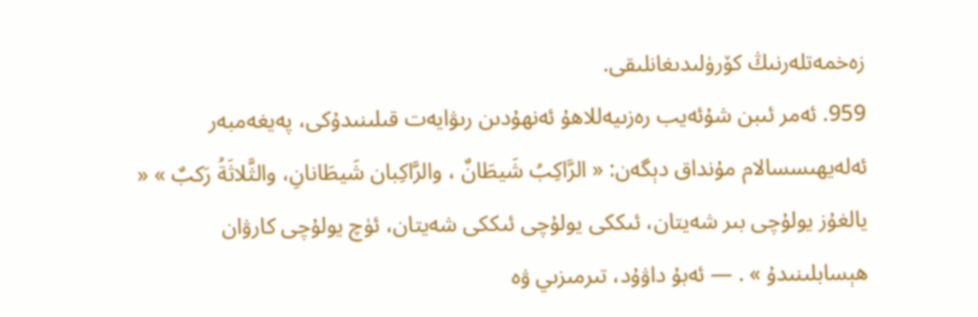زەخمەتلەرنىڭ كۆرۈلىدىغانلىقى.
959. ئەمر ئىبن شۇئەيب رەزىيەللاھۇ ئەنھۇدىن رىۋايەت قىلىنىدۇكى، پەيغەمبەر ئەلەيھىسسالام مۇنداق دېگەن: « الرَّاكِبُ شَيطَانٌ ، والرَّاكِبان شَيطَانانِ، والثَّلاثَةُ رَكبٌ » « يالغۇز يولۇچى بىر شەيتان، ئىككى يولۇچى ئىككى شەيتان، ئۈچ يولۇچى كارۋان ھېسابلىنىدۇ » . ― ئەبۇ داۋۇد، تىرمىزىي ۋە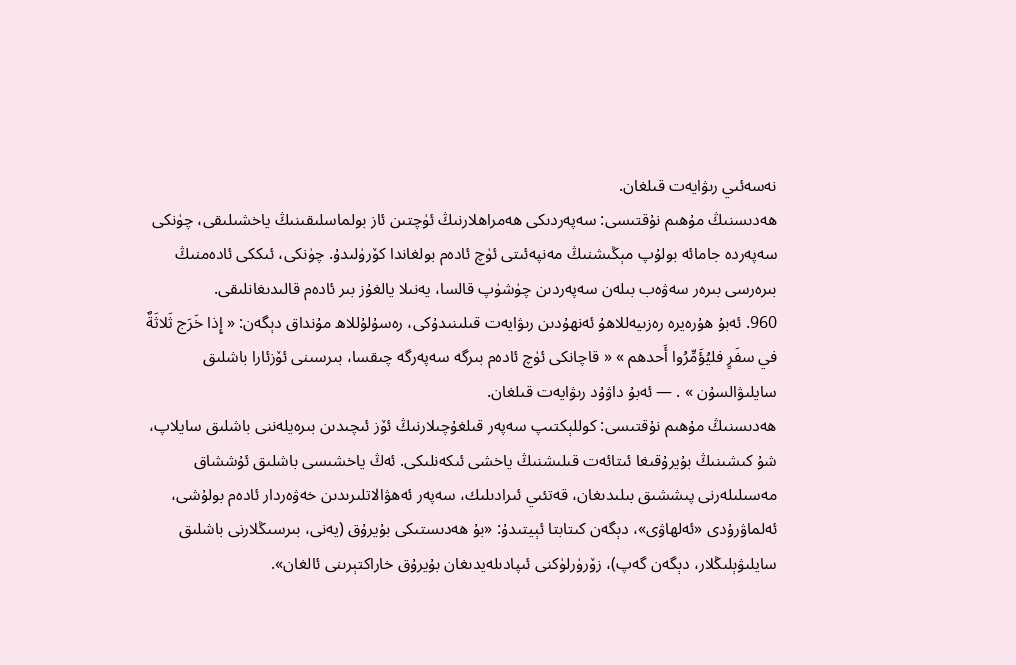نەسەئىي رىۋايەت قىلغان.
ھەدىسنىڭ مۇھىم نۇقتىسى: سەپەردىكى ھەمراھلارنىڭ ئۈچتىن ئاز بولماسلىقىنىڭ ياخشىلىقى، چۈنكى سەپەردە جامائە بولۇپ مېڭىشنىڭ مەنپەئىتى ئۈچ ئادەم بولغاندا كۆرۈلىدۇ. چۈنكى، ئىككى ئادەمنىڭ بىرەرسى بىرەر سەۋەب بىلەن سەپەردىن چۈشۈپ قالسا، يەنىلا يالغۇز بىر ئادەم قالىدىغانلىقى.
960. ئەبۇ ھۇرەيرە رەزىيەللاھۇ ئەنھۇدىن رىۋايەت قىلىنىدۇكى، رەسۇلۇللاھ مۇنداق دېگەن: « إِذا خَرَج ثَلاثَةٌ في سفَرٍ فليُؤَمِّرُوا أَحدهم » « قاچانكى ئۈچ ئادەم بىرگە سەپەرگە چىقسا، بىرسىنى ئۆزئارا باشلىق سايلىۋالسۇن » . ― ئەبۇ داۋۇد رىۋايەت قىلغان.
ھەدىسنىڭ مۇھىم نۇقتىسى: كوللېكتىپ سەپەر قىلغۇچىلارنىڭ ئۆز ئىچىدىن بىرەيلەننى باشلىق سايلاپ، شۇ كىشىنىڭ بۇيرۇقىغا ئىتائەت قىلىشنىڭ ياخشى ئىكەنلىكى. ئەڭ ياخشىسى باشلىق ئۇششاق مەسىلىلەرنى پىششىق بىلىدىغان، قەتئىي ئىرادىلىك، سەپەر ئەھۋالاتلىرىدىن خەۋەردار ئادەم بولۇشى، ئەلماۋرۇدى «ئەلھاۋى»، دېگەن كىتابتا ئېيتىدۇ: «بۇ ھەدىستىكى بۇيرۇق (يەنى، بىرسىڭلارنى باشلىق سايلىۋېلىڭلار، دېگەن گەپ)، زۆرۈرلۈكنى ئىپادىلەيدىغان بۇيرۇق خاراكتېرىنى ئالغان».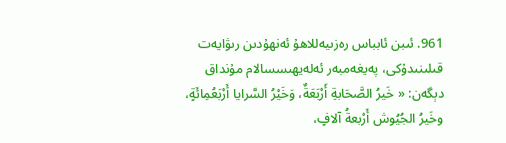961. ئىبن ئابباس رەزىيەللاھۇ ئەنھۇدىن رىۋايەت قىلىنىدۇكى، پەيغەمبەر ئەلەيھىسسالام مۇنداق دېگەن: « خَيرُ الصَّحَابةِ أَرْبَعَةٌ، وَخَيْرُ السَّرايا أَرْبَعُمِائَةٍ، وخَيرُ الجُيُوش أَرْبعةُ آلافٍ،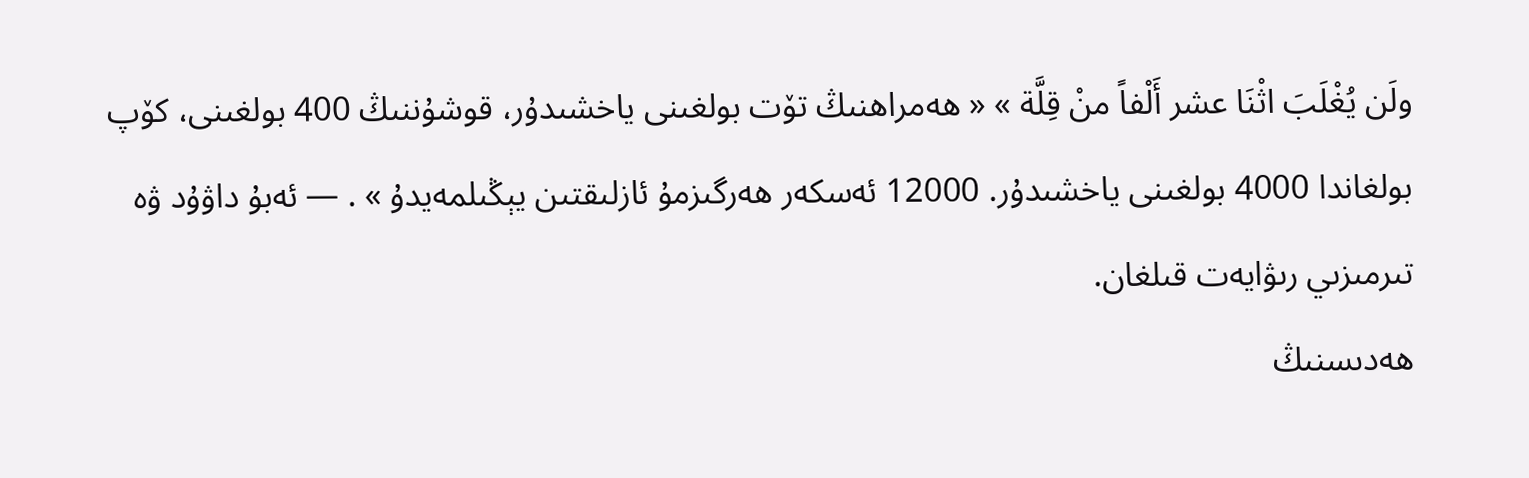ولَن يُغْلَبَ اثْنَا عشر أَلْفاً منْ قِلَّة » « ھەمراھنىڭ تۆت بولغىنى ياخشىدۇر، قوشۇننىڭ 400 بولغىنى، كۆپ بولغاندا 4000 بولغىنى ياخشىدۇر. 12000 ئەسكەر ھەرگىزمۇ ئازلىقتىن يېڭىلمەيدۇ » . ― ئەبۇ داۋۇد ۋە تىرمىزىي رىۋايەت قىلغان.
ھەدىسنىڭ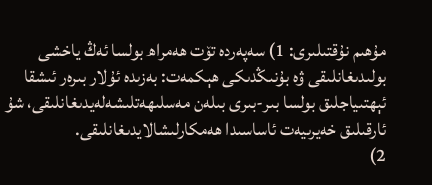مۇھىم نۇقتىلىرى: 1) سەپەردە تۆت ھەمراھ بولسا ئەڭ ياخشى بولىدىغانلىقى ۋە بۇنىڭدىكى ھېكمەت: بەزىدە ئۇلار بىرەر ئىشقا ئېھتىياجلىق بولسا بىر-بىرى بىلەن مەسلىھەتلىشەلەيدىغانلىقى، شۇ ئارقىلىق خەيرىيەت ئاساسىدا ھەمكارلىشالايدىغانلىقى.
2)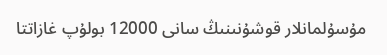مۇسۇلمانلار قوشۇنىنىڭ سانى 12000 بولۇپ غازاتتا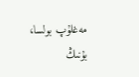مەغلۇپ بولسا، بۇنىڭ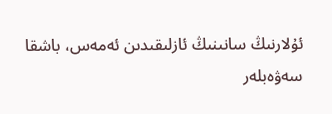ئۇلارنىڭ سانىنىڭ ئازلىقىدىن ئەمەس، باشقا سەۋەبلەر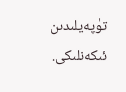تۈپەيلىدىن ئىكەنلىكى.